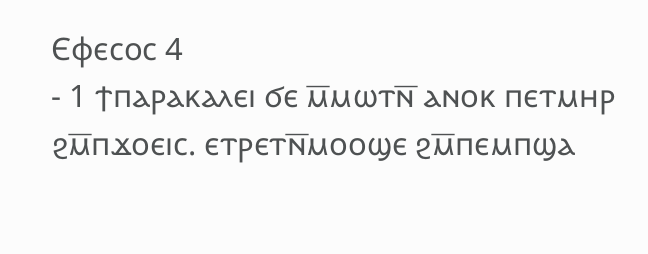Ⲉⲫⲉⲥⲟⲥ 4
- 1 ϯⲡⲁⲣⲁⲕⲁⲗⲉⲓ ϭⲉ ⲙ̅ⲙⲱⲧⲛ̅ ⲁⲛⲟⲕ ⲡⲉⲧⲙⲏⲣ ϩⲙ̅ⲡϫⲟⲉⲓⲥ. ⲉⲧⲣⲉⲧⲛ̅ⲙⲟⲟϣⲉ ϩⲙ̅ⲡⲉⲙⲡϣⲁ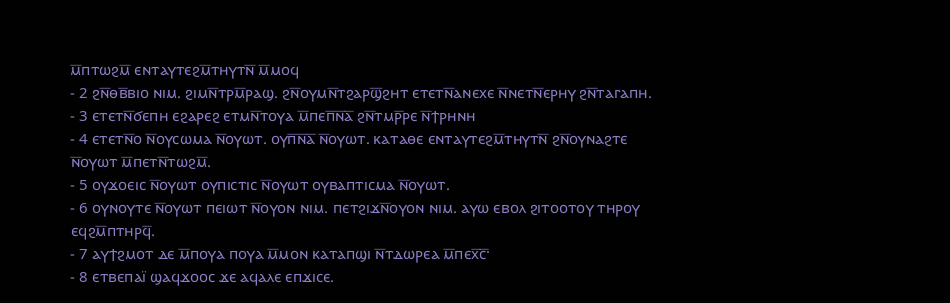ⲙ̅ⲡⲧⲱϩⲙ̅ ⲉⲛⲧⲁⲩⲧⲉϩⲙ̅ⲧⲏⲩⲧⲛ̅ ⲙ̅ⲙⲟϥ
- 2 ϩⲛ̅ⲑⲃ̅ⲃⲓⲟ ⲛⲓⲙ. ϩⲓⲙⲛ̅ⲧⲣⲙ̅ⲣⲁϣ. ϩⲛ̅ⲟⲩⲙⲛ̅ⲧϩⲁⲣϣ̅ϩⲏⲧ ⲉⲧⲉⲧⲛ̅ⲁⲛⲉⲭⲉ ⲛ̅ⲛⲉⲧⲛ̅ⲉⲣⲏⲩ ϩⲛ̅ⲧⲁⲅⲁⲡⲏ.
- 3 ⲉⲧⲉⲧⲛ̅ϭⲉⲡⲏ ⲉϩⲁⲣⲉϩ ⲉⲧⲙⲛ̅ⲧⲟⲩⲁ ⲙ̅ⲡⲉⲡ̅ⲛ̅ⲁ̅ ϩⲛ̅ⲧⲙⲣ̅ⲣⲉ ⲛ̅ϯⲣⲏⲛⲏ
- 4 ⲉⲧⲉⲧⲛ̅ⲟ ⲛ̅ⲟⲩⲥⲱⲙⲁ ⲛ̅ⲟⲩⲱⲧ. ⲟⲩⲡ̅ⲛ̅ⲁ̅ ⲛ̅ⲟⲩⲱⲧ. ⲕⲁⲧⲁⲑⲉ ⲉⲛⲧⲁⲩⲧⲉϩⲙ̅ⲧⲏⲩⲧⲛ̅ ϩⲛ̅ⲟⲩⲛⲁϩⲧⲉ ⲛ̅ⲟⲩⲱⲧ ⲙ̅ⲡⲉⲧⲛ̅ⲧⲱϩⲙ̅.
- 5 ⲟⲩϫⲟⲉⲓⲥ ⲛ̅ⲟⲩⲱⲧ ⲟⲩⲡⲓⲥⲧⲓⲥ ⲛ̅ⲟⲩⲱⲧ ⲟⲩⲃⲁⲡⲧⲓⲥⲙⲁ ⲛ̅ⲟⲩⲱⲧ.
- 6 ⲟⲩⲛⲟⲩⲧⲉ ⲛ̅ⲟⲩⲱⲧ ⲡⲉⲓⲱⲧ ⲛ̅ⲟⲩⲟⲛ ⲛⲓⲙ. ⲡⲉⲧϩⲓϫⲛ̅ⲟⲩⲟⲛ ⲛⲓⲙ. ⲁⲩⲱ ⲉⲃⲟⲗ ϩⲓⲧⲟⲟⲧⲟⲩ ⲧⲏⲣⲟⲩ ⲉϥϩⲙ̅ⲡⲧⲏⲣϥ̅.
- 7 ⲁⲩϯϩⲙⲟⲧ ⲇⲉ ⲙ̅ⲡⲟⲩⲁ ⲡⲟⲩⲁ ⲙ̅ⲙⲟⲛ ⲕⲁⲧⲁⲡϣⲓ ⲛ̅ⲧⲇⲱⲣⲉⲁ ⲙ̅ⲡⲉⲭ̅ⲥ̅·
- 8 ⲉⲧⲃⲉⲡⲁⲓ̈ ϣⲁϥϫⲟⲟⲥ ϫⲉ ⲁϥⲁⲗⲉ ⲉⲡϫⲓⲥⲉ.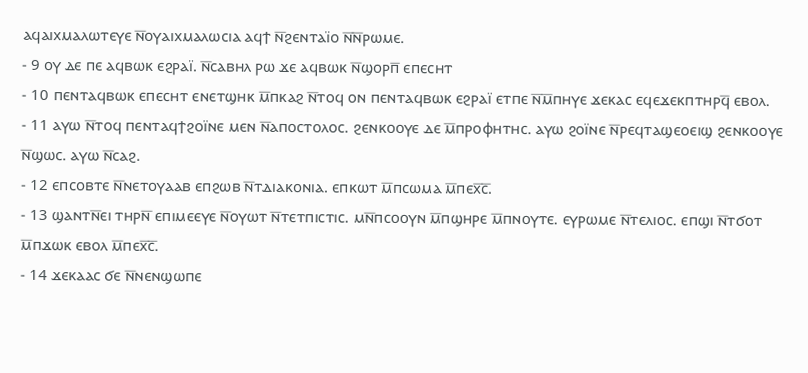ⲁϥⲁⲓⲭⲙⲁⲗⲱⲧⲉⲩⲉ ⲛ̅ⲟⲩⲁⲓⲭⲙⲁⲗⲱⲥⲓⲁ ⲁϥϯ ⲛ̅ϩⲉⲛⲧⲁⲓ̈ⲟ ⲛ̅ⲛ̅ⲣⲱⲙⲉ.
- 9 ⲟⲩ ⲇⲉ ⲡⲉ ⲁϥⲃⲱⲕ ⲉϩⲣⲁⲓ̈. ⲛ̅ⲥⲁⲃⲏⲗ ⲣⲱ ϫⲉ ⲁϥⲃⲱⲕ ⲛ̅ϣⲟⲣⲡ̅ ⲉⲡⲉⲥⲏⲧ
- 10 ⲡⲉⲛⲧⲁϥⲃⲱⲕ ⲉⲡⲉⲥⲏⲧ ⲉⲛⲉⲧϣⲏⲕ ⲙ̅ⲡⲕⲁϩ ⲛ̅ⲧⲟϥ ⲟⲛ ⲡⲉⲛⲧⲁϥⲃⲱⲕ ⲉϩⲣⲁⲓ̈ ⲉⲧⲡⲉ ⲛ̅ⲙ̅ⲡⲏⲩⲉ ϫⲉⲕⲁⲥ ⲉϥⲉϫⲉⲕⲡⲧⲏⲣϥ̅ ⲉⲃⲟⲗ.
- 11 ⲁⲩⲱ ⲛ̅ⲧⲟϥ ⲡⲉⲛⲧⲁϥϯϩⲟⲓ̈ⲛⲉ ⲙⲉⲛ ⲛ̅ⲁⲡⲟⲥⲧⲟⲗⲟⲥ. ϩⲉⲛⲕⲟⲟⲩⲉ ⲇⲉ ⲙ̅ⲡⲣⲟⲫⲏⲧⲏⲥ. ⲁⲩⲱ ϩⲟⲓ̈ⲛⲉ ⲛ̅ⲣⲉϥⲧⲁϣⲉⲟⲉⲓϣ ϩⲉⲛⲕⲟⲟⲩⲉ ⲛ̅ϣⲱⲥ. ⲁⲩⲱ ⲛ̅ⲥⲁϩ.
- 12 ⲉⲡⲥⲟⲃⲧⲉ ⲛ̅ⲛⲉⲧⲟⲩⲁⲁⲃ ⲉⲡϩⲱⲃ ⲛ̅ⲧⲇⲓⲁⲕⲟⲛⲓⲁ. ⲉⲡⲕⲱⲧ ⲙ̅ⲡⲥⲱⲙⲁ ⲙ̅ⲡⲉⲭ̅ⲥ̅.
- 13 ϣⲁⲛⲧⲛ̅ⲉⲓ ⲧⲏⲣⲛ̅ ⲉⲡⲓⲙⲉⲉⲩⲉ ⲛ̅ⲟⲩⲱⲧ ⲛ̅ⲧⲉⲧⲡⲓⲥⲧⲓⲥ. ⲙⲛ̅ⲡⲥⲟⲟⲩⲛ ⲙ̅ⲡϣⲏⲣⲉ ⲙ̅ⲡⲛⲟⲩⲧⲉ. ⲉⲩⲣⲱⲙⲉ ⲛ̅ⲧⲉⲗⲓⲟⲥ. ⲉⲡϣⲓ ⲛ̅ⲧϭⲟⲧ ⲙ̅ⲡϫⲱⲕ ⲉⲃⲟⲗ ⲙ̅ⲡⲉⲭ̅ⲥ̅.
- 14 ϫⲉⲕⲁⲁⲥ ϭⲉ ⲛ̅ⲛⲉⲛϣⲱⲡⲉ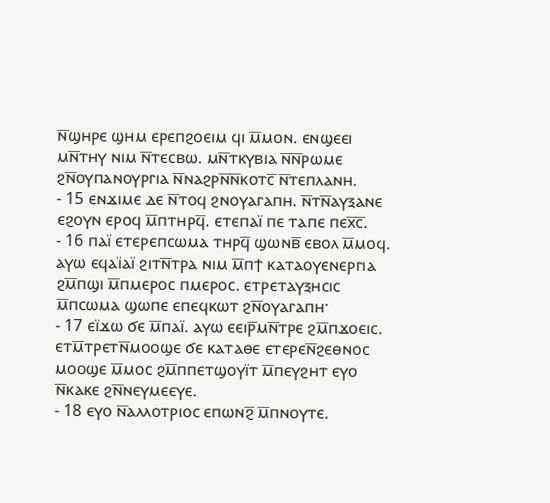ⲛ̅ϣⲏⲣⲉ ϣⲏⲙ ⲉⲣⲉⲡϩⲟⲉⲓⲙ ϥⲓ ⲙ̅ⲙⲟⲛ. ⲉⲛϣⲉⲉⲓ ⲙⲛ̅ⲧⲏⲩ ⲛⲓⲙ ⲛ̅ⲧⲉⲥⲃⲱ. ⲙⲛ̅ⲧⲕⲩⲃⲓⲁ ⲛ̅ⲛ̅ⲣⲱⲙⲉ ϩⲛ̅ⲟⲩⲡⲁⲛⲟⲩⲣⲅⲓⲁ ⲛ̅ⲛⲁϩⲣⲛ̅ⲛ̅ⲕⲟⲧⲥ̅ ⲛ̅ⲧⲉⲡⲗⲁⲛⲏ.
- 15 ⲉⲛϫⲓⲙⲉ ⲇⲉ ⲛ̅ⲧⲟϥ ϩⲛⲟⲩⲁⲅⲁⲡⲏ. ⲛ̅ⲧⲛ̅ⲁⲩⲝⲁⲛⲉ ⲉϩⲟⲩⲛ ⲉⲣⲟϥ ⲙ̅ⲡⲧⲏⲣϥ̅. ⲉⲧⲉⲡⲁⲓ̈ ⲡⲉ ⲧⲁⲡⲉ ⲡⲉⲭ̅ⲥ̅.
- 16 ⲡⲁⲓ̈ ⲉⲧⲉⲣⲉⲡⲥⲱⲙⲁ ⲧⲏⲣϥ̅ ϣⲱⲛⲃ̅ ⲉⲃⲟⲗ ⲙ̅ⲙⲟϥ. ⲁⲩⲱ ⲉϥⲁⲓ̈ⲁⲓ̈ ϩⲓⲧⲛ̅ⲧⲣⲁ ⲛⲓⲙ ⲙ̅ⲡϯ ⲕⲁⲧⲁⲟⲩⲉⲛⲉⲣⲅⲓⲁ ϩⲙ̅ⲡϣⲓ ⲙ̅ⲡⲙⲉⲣⲟⲥ ⲡⲙⲉⲣⲟⲥ. ⲉⲧⲣⲉⲧⲁⲩⲝⲏⲥⲓⲥ ⲙ̅ⲡⲥⲱⲙⲁ ϣⲱⲡⲉ ⲉⲡⲉϥⲕⲱⲧ ϩⲛ̅ⲟⲩⲁⲅⲁⲡⲏ·
- 17 ⲉⲓ̈ϫⲱ ϭⲉ ⲙ̅ⲡⲁⲓ̈. ⲁⲩⲱ ⲉⲉⲓⲣ̅ⲙⲛ̅ⲧⲣⲉ ϩⲙ̅ⲡϫⲟⲉⲓⲥ. ⲉⲧⲙ̅ⲧⲣⲉⲧⲛ̅ⲙⲟⲟϣⲉ ϭⲉ ⲕⲁⲧⲁⲑⲉ ⲉⲧⲉⲣⲉⲛ̅ϩⲉⲑⲛⲟⲥ ⲙⲟⲟϣⲉ ⲙ̅ⲙⲟⲥ ϩⲙ̅ⲡⲡⲉⲧϣⲟⲩⲓ̈ⲧ ⲙ̅ⲡⲉⲩϩⲏⲧ ⲉⲩⲟ ⲛ̅ⲕⲁⲕⲉ ϩⲛ̅ⲛⲉⲩⲙⲉⲉⲩⲉ.
- 18 ⲉⲩⲟ ⲛ̅ⲁⲗⲗⲟⲧⲣⲓⲟⲥ ⲉⲡⲱⲛϩ̅ ⲙ̅ⲡⲛⲟⲩⲧⲉ.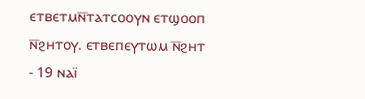ⲉⲧⲃⲉⲧⲙⲛ̅ⲧⲁⲧⲥⲟⲟⲩⲛ ⲉⲧϣⲟⲟⲡ ⲛ̅ϩⲏⲧⲟⲩ. ⲉⲧⲃⲉⲡⲉⲩⲧⲱⲙ ⲛ̅ϩⲏⲧ
- 19 ⲛⲁⲓ̈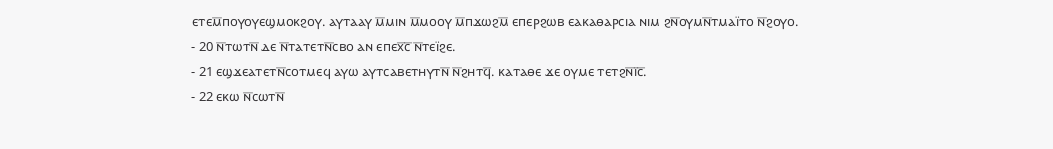ⲉⲧⲉⲙ̅ⲡⲟⲩⲟⲩⲉϣⲙⲟⲕϩⲟⲩ. ⲁⲩⲧⲁⲁⲩ ⲙ̅ⲙⲓⲛ ⲙ̅ⲙⲟⲟⲩ ⲙ̅ⲡϫⲱϩⲙ̅ ⲉⲡⲉⲣϩⲱⲃ ⲉⲁⲕⲁⲑⲁⲣⲥⲓⲁ ⲛⲓⲙ ϩⲛ̅ⲟⲩⲙⲛ̅ⲧⲙⲁⲓ̈ⲧⲟ ⲛ̅ϩⲟⲩⲟ.
- 20 ⲛ̅ⲧⲱⲧⲛ̅ ⲇⲉ ⲛ̅ⲧⲁⲧⲉⲧⲛ̅ⲥⲃⲟ ⲁⲛ ⲉⲡⲉⲭ̅ⲥ̅ ⲛ̅ⲧⲉⲓ̈ϩⲉ.
- 21 ⲉϣϫⲉⲁⲧⲉⲧⲛ̅ⲥⲟⲧⲙⲉϥ ⲁⲩⲱ ⲁⲩⲧⲥⲁⲃⲉⲧⲏⲩⲧⲛ̅ ⲛ̅ϩⲏⲧϥ̅. ⲕⲁⲧⲁⲑⲉ ϫⲉ ⲟⲩⲙⲉ ⲧⲉⲧϩⲛ̅ⲓ̅ⲥ̅.
- 22 ⲉⲕⲱ ⲛ̅ⲥⲱⲧⲛ̅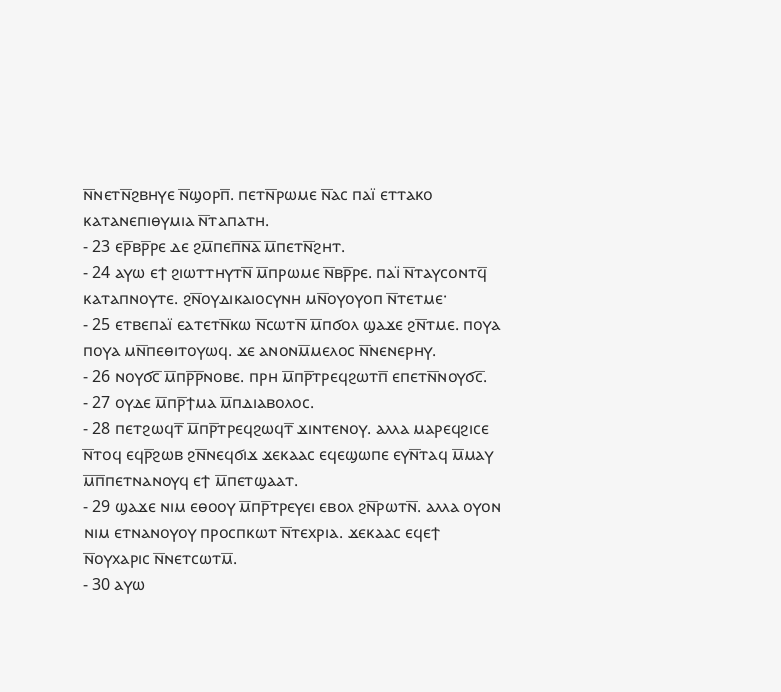ⲛ̅ⲛⲉⲧⲛ̅ϩⲃⲏⲩⲉ ⲛ̅ϣⲟⲣⲡ̅. ⲡⲉⲧⲛ̅ⲣⲱⲙⲉ ⲛ̅ⲁⲥ ⲡⲁⲓ̈ ⲉⲧⲧⲁⲕⲟ ⲕⲁⲧⲁⲛⲉⲡⲓⲑⲩⲙⲓⲁ ⲛ̅ⲧⲁⲡⲁⲧⲏ.
- 23 ⲉⲣ̅ⲃⲣ̅ⲣⲉ ⲇⲉ ϩⲙ̅ⲡⲉⲡ̅ⲛ̅ⲁ̅ ⲙ̅ⲡⲉⲧⲛ̅ϩⲏⲧ.
- 24 ⲁⲩⲱ ⲉϯ ϩⲓⲱⲧⲧⲏⲩⲧⲛ̅ ⲙ̅ⲡⲣⲱⲙⲉ ⲛ̅ⲃⲣ̅ⲣⲉ. ⲡⲁⲓ̈ ⲛ̅ⲧⲁⲩⲥⲟⲛⲧϥ̅ ⲕⲁⲧⲁⲡⲛⲟⲩⲧⲉ. ϩⲛ̅ⲟⲩⲇⲓⲕⲁⲓⲟⲥⲩⲛⲏ ⲙⲛ̅ⲟⲩⲟⲩⲟⲡ ⲛ̅ⲧⲉⲧⲙⲉ·
- 25 ⲉⲧⲃⲉⲡⲁⲓ̈ ⲉⲁⲧⲉⲧⲛ̅ⲕⲱ ⲛ̅ⲥⲱⲧⲛ̅ ⲙ̅ⲡϭⲟⲗ ϣⲁϫⲉ ϩⲛ̅ⲧⲙⲉ. ⲡⲟⲩⲁ ⲡⲟⲩⲁ ⲙⲛ̅ⲡⲉⲑⲓⲧⲟⲩⲱϥ. ϫⲉ ⲁⲛⲟⲛⲙ̅ⲙⲉⲗⲟⲥ ⲛ̅ⲛⲉⲛⲉⲣⲏⲩ.
- 26 ⲛⲟⲩϭⲥ̅ ⲙ̅ⲡⲣ̅ⲣ̅ⲛⲟⲃⲉ. ⲡⲣⲏ ⲙ̅ⲡⲣ̅ⲧⲣⲉϥϩⲱⲧⲡ̅ ⲉⲡⲉⲧⲛ̅ⲛⲟⲩϭⲥ̅.
- 27 ⲟⲩⲇⲉ ⲙ̅ⲡⲣ̅ϯⲙⲁ ⲙ̅ⲡⲇⲓⲁⲃⲟⲗⲟⲥ.
- 28 ⲡⲉⲧϩⲱϥⲧ̅ ⲙ̅ⲡⲣ̅ⲧⲣⲉϥϩⲱϥⲧ̅ ϫⲓⲛⲧⲉⲛⲟⲩ. ⲁⲗⲗⲁ ⲙⲁⲣⲉϥϩⲓⲥⲉ ⲛ̅ⲧⲟϥ ⲉϥⲣ̅ϩⲱⲃ ϩⲛ̅ⲛⲉϥϭⲓϫ ϫⲉⲕⲁⲁⲥ ⲉϥⲉϣⲱⲡⲉ ⲉⲩⲛ̅ⲧⲁϥ ⲙ̅ⲙⲁⲩ ⲙ̅ⲡ̅ⲡⲉⲧⲛⲁⲛⲟⲩϥ ⲉϯ ⲙ̅ⲡⲉⲧϣⲁⲁⲧ.
- 29 ϣⲁϫⲉ ⲛⲓⲙ ⲉⲑⲟⲟⲩ ⲙ̅ⲡⲣ̅ⲧⲣⲉⲩⲉⲓ ⲉⲃⲟⲗ ϩⲛ̅ⲣⲱⲧⲛ̅. ⲁⲗⲗⲁ ⲟⲩⲟⲛ ⲛⲓⲙ ⲉⲧⲛⲁⲛⲟⲩⲟⲩ ⲡⲣⲟⲥⲡⲕⲱⲧ ⲛ̅ⲧⲉⲭⲣⲓⲁ. ϫⲉⲕⲁⲁⲥ ⲉϥⲉϯ ⲛ̅ⲟⲩⲭⲁⲣⲓⲥ ⲛ̅ⲛⲉⲧⲥⲱⲧⲙ̅.
- 30 ⲁⲩⲱ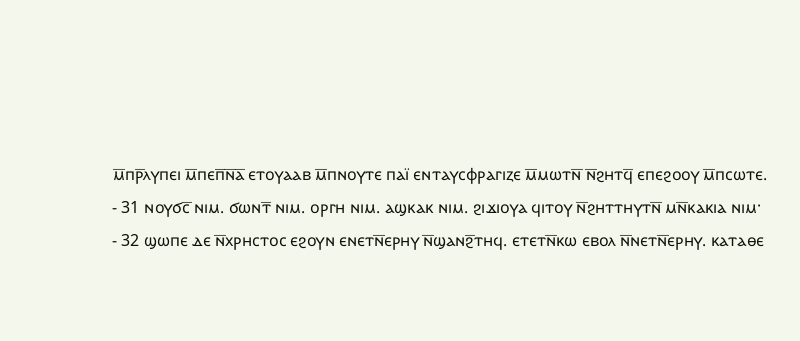ⲙ̅ⲡⲣ̅ⲗⲩⲡⲉⲓ ⲙ̅ⲡⲉⲡ̅ⲛ̅ⲁ̅ ⲉⲧⲟⲩⲁⲁⲃ ⲙ̅ⲡⲛⲟⲩⲧⲉ ⲡⲁⲓ̈ ⲉⲛⲧⲁⲩⲥⲫⲣⲁⲅⲓⲍⲉ ⲙ̅ⲙⲱⲧⲛ̅ ⲛ̅ϩⲏⲧϥ̅ ⲉⲡⲉϩⲟⲟⲩ ⲙ̅ⲡⲥⲱⲧⲉ.
- 31 ⲛⲟⲩϭⲥ̅ ⲛⲓⲙ. ϭⲱⲛⲧ̅ ⲛⲓⲙ. ⲟⲣⲅⲏ ⲛⲓⲙ. ⲁϣⲕⲁⲕ ⲛⲓⲙ. ϩⲓϫⲓⲟⲩⲁ ϥⲓⲧⲟⲩ ⲛ̅ϩⲏⲧⲧⲏⲩⲧⲛ̅ ⲙⲛ̅ⲕⲁⲕⲓⲁ ⲛⲓⲙ·
- 32 ϣⲱⲡⲉ ⲇⲉ ⲛ̅ⲭⲣⲏⲥⲧⲟⲥ ⲉϩⲟⲩⲛ ⲉⲛⲉⲧⲛ̅ⲉⲣⲏⲩ ⲛ̅ϣⲁⲛϩ̅ⲧⲏϥ. ⲉⲧⲉⲧⲛ̅ⲕⲱ ⲉⲃⲟⲗ ⲛ̅ⲛⲉⲧⲛ̅ⲉⲣⲏⲩ. ⲕⲁⲧⲁⲑⲉ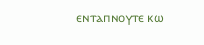ⲉⲛⲧⲁⲡⲛⲟⲩⲧⲉ ⲕⲱ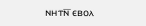ⲛⲏⲧⲛ̅ ⲉⲃⲟⲗ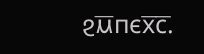ϩⲙ̅ⲡⲉⲭ̅ⲥ̅.